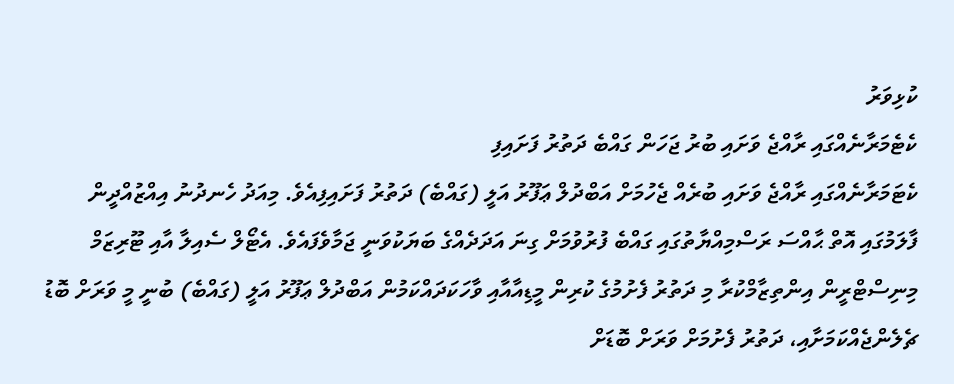ކުޅިވަރު
ކެޓެމަރާނެއްގައި ރާއްޖެ ވަށައި ބުރު ޖަހަން ގައްބެ ދަތުރު ފަށައިފި
ކެޓަމަރާނެއްގައި ރާއްޖެ ވަށައި ބުރެއް ޖެހުމަށް އަބްދުލް ޢަފޫރު އަލީ (ގައްބެ) ދަތުރު ފަށައިފިއެވެ. މިއަދު ހެނދުނު އިއްޒުއްދީން ފާލަމުގައި އޮތް ޙާއްސަ ރަސްމިއްޔާތުގައި ގައްބެ ފުރުވުމަށް ގިނަ އަދަދެއްގެ ބަޔަކުވަނީ ޖަމާވެފައެވެ. އެޓޯލް ސެއިލާ އާއި ޓޫރިޒަމް މިނިސްޓްރީން އިންތިޒާމްކުރާ މި ދަތުރު ފެށުމުގެ ކުރިން މީޑިއާއާއި ވާހަކަދައްކަމުން އަބްދުލް ޢަފޫރު އަލީ (ގައްބެ) ބުނީ މީ ވަރަށް ބޮޑު ޗެލެންޖެއްކަމަށާއި، ދަތުރު ފެށުމަށް ވަރަށް ބޮޑަށް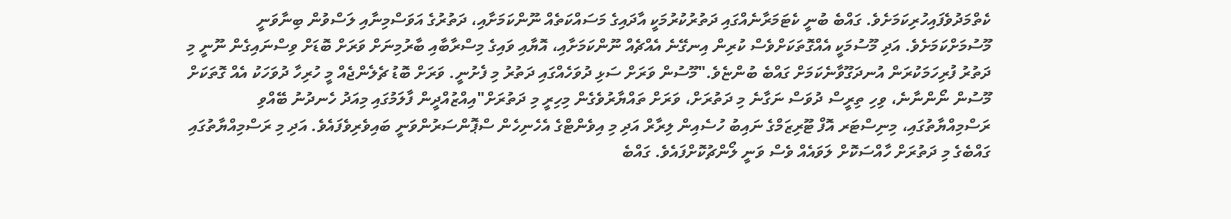ކެތްމަދުވެފައިހުރިކަމަށެވެ. ގައްބެ ބުނީ ކެޓަމަރާނެއްގައި ދަތުރުކުރުމަކީ އާދައިގެ މަސައްކަތެއް ނޫންކަމަށާއި، ދަތުރުގެ އަވަސްމިނާއި ލަސްވުން ބިނާވަނީ މޫސުމަށްކަމަށެވެ. އަދި މޫސުމަކީ އެއްގޮތަކަށްވެސް ކުރިން އިނގޭނެ އެއްޗެއް ނޫންކަމަށާއި، އޮޔާއި ވައިގެ މިސްރާބާއި ބާރުމިނަށް ވަރަށް ބޮޑަށް ވިސްނައިގެން ނޫނީ މި ދަތުރު ފުރިހަމަކުރަން އުނދަގޫވާނެކަމަށް ގައްބެ ބުންޏެވެ."މޫސުން ވަރަށް ސަޅި ދުވަހެއްގައި ދަތުރު މި ފެށުނީ. ވަރަށް ބޮޑު ޗެލެންޖެއް މީ ހުރިހާ ދުވަހަކު އެއް ގޮތަކަށް މޫސުން ނޯންނާނެ، ވިހި ތިރީސް ދުވަސް ނަގާނެ މި ދަތުރަށް، ވަރަށް ތައްޔާރުވެގެން މިހިރީ މި ދަތުރަށް"އިއްޒުއްދީން ފާލަމުގައި މިއަދު ހެނދުނު ބޭއްވި ރަސްމިއްޔާތުގައި، މިނިސްޓަރ އޮފް ޓޫރިޒަމްގެ ނައިބު ހުސެއިން ލިރާރް އަދި މި އިވެންޓްގެ އެހެނިހެން ސްޕޮންސަރުންވަނީ ބައިވެރިވެފައެވެ. އަދި މި ރަސްމިއްޔާތުގައި ގައްބެގެ މި ދަތުރަށް ހާއްސަކޮށް ލަވައެއް ވެސް ވަނީ ލޯންޗުކޮށްފައެވެ. ގައްބެ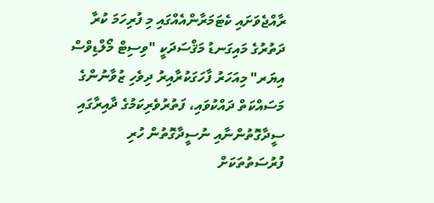ރާއްޖެވަށައި ކެޓަމަރާންއެއްގައި މި ފުރިހަމަ ކުރާ ދަތުރުގެ މައިގަނޑު މަޤްސަދަކީ "ވިސިޓް މޯލްޑިވްސް އިޔަރ" މިއަހަރު ފާހަގަކުރާއިރު ދިވެހި ޒުވާނުންގެ މަސައްކަތް ދައްކުވައި، ފަތުރުވެރިކަމުގެ ދާއިރާގައި ސީދާގޮތުންނާއި ނުސީދާގޮތުން ހުރި ފުރުސަތުތަކަށް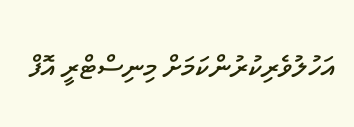އަހުލުވެރިކުރުންކަމަށް މިނިސްޓްރީ އޮފް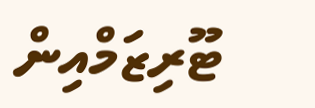ޓޫރިޒަމްއިން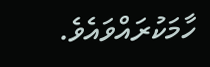ހާމަކުރައްވައެވެ.